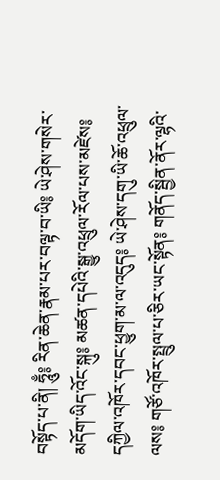བསྟོད་པ་ནི། ཧཱུྃ༔ རིན་ཆེན་རྣམ་པར་བལྟ་བ་ཡི༔ ཡེ་ཤེས་གསེར་མདོག་ཡིད་འོང་སྐུ༔ མཚན་དཔེའི་སྒྱུ་འཕྲུལ་རོལ་པས་མཛེས༔ དཀྱིལ་འཁོར་དབང་ཕྱུག་མ་ལ་འདུད༔ ཡེ་ཤེས་དགུ་ཡི་ཆོ་འཕྲུལ་ལས༔ གཙོ་འཁོར་སྤྲུལ་པ་ཅིར་ཡང་སྟོན༔ གནོད་སྦྱིན་ནོར་ལྷའི་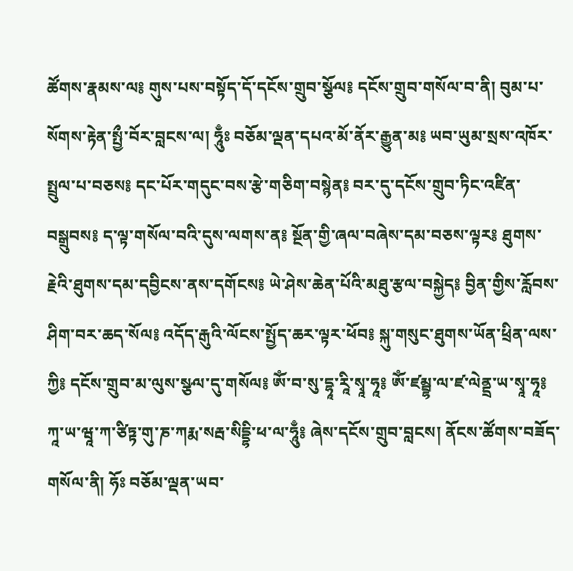ཚོགས་རྣམས་ལ༔ གུས་པས་བསྟོད་དོ་དངོས་གྲུབ་སྩོལ༔ དངོས་གྲུབ་གསོལ་བ་ནི། བུམ་པ་སོགས་རྟེན་སྤྱྀ་བོར་བླངས་ལ། ཧཱུྃཿ བཅོམ་ལྡན་དཔའ་མོ་ནོར་རྒྱུན་མ༔ ཡབ་ཡུམ་སྲས་འཁོར་སྤྲུལ་པ་བཅས༔ དང་པོར་གདུང་བས་རྩེ་གཅིག་བསྙེན༔ བར་དུ་དངོས་གྲུབ་ཏིང་འཛིན་བསྒྲུབས༔ ད་ལྟ་གསོལ་བའི་དུས་ལགས་ན༔ སྔོན་གྱི་ཞལ་བཞེས་དམ་བཅས་ལྟར༔ ཐུགས་རྗེའི་ཐུགས་དམ་དབྱིངས་ནས་དགོངས༔ ཡེ་ཤེས་ཆེན་པོའི་མཐུ་རྩལ་བསྐྱེད༔ བྱིན་གྱིས་རློབས་ཤིག་བར་ཆད་སོལ༔ འདོད་རྒུའི་ལོངས་སྤྱོད་ཆར་ལྟར་ཕོབ༔ སྐུ་གསུང་ཐུགས་ཡོན་ཕྲིན་ལས་ཀྱི༔ དངོས་གྲུབ་མ་ལུས་སྩལ་དུ་གསོལ༔ ཨོཾ་བ་སུ་དྷཱ་རཱི་སྭཱ་ཧཱ༔ ཨོཾ་ཛམྦྷ་ལ་ཛ་ལེནྡྲ་ཡ་སྭཱ་ཧཱ༔ ཀཱ་ཡ་ཝཱ་ཀ་ཙིཏྟ་གུ་ཎ་ཀརྨ་སརྦ་སིདྡྷི་ཕ་ལ་ཧཱུྃ༔ ཞེས་དངོས་གྲུབ་བླངས། ནོངས་ཚོགས་བཟོད་གསོལ་ནི། ཧོཿ བཅོམ་ལྡན་ཡབ་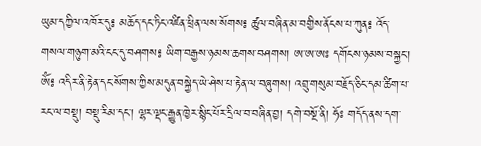ཡུམ་དཀྱིལ་འཁོར་དུ༔ མཆོད་དང་ཏིང་འཛིན་ཕྲིན་ལས་སོགས༔ ཚུལ་བཞིན་མ་བགྱིས་ནོངས་པ་ཀུན༔ འོད་གསལ་གཉུག་མའི་ངང་དུ་བཤགས༔ ཡིག་བརྒྱས་ཉམས་ཆགས་བཤགས། ཨ་ཨ་ཨཿ དགོངས་ཉམས་བསྐྱང་། ཨོཾ༔ འདིར་ནི་རྟེན་དང་སོགས་ཀྱིས་མདུན་བསྐྱེད་ཡེ་ཤེས་པ་རྟེན་ལ་བཞུགས། འབྲུ་གསུམ་བརྗོད་ཅིང་དམ་ཚིག་པ་རང་ལ་བསྡུ། བསྡུ་རིམ་དང་། ལྷར་ལྡང་རྒྱུན་ཁྱེར་སྙིང་པོར་དྲིལ་བ་བཞིན་བྱ། དགེ་བསྔོ་ནི། ཧོཿ གདོད་ནས་དག་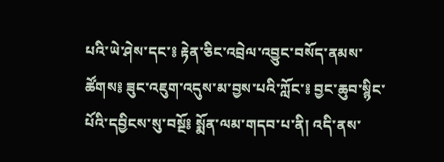པའི་ཡེ་ཤེས་དང་༔ རྟེན་ཅིང་འབྲེལ་འབྱུང་བསོད་ནམས་ཚོགས༔ ཟུང་འཇུག་འདུས་མ་བྱས་པའི་ཀློང་༔ བྱང་ཆུབ་སྙིང་པོའི་དབྱིངས་སུ་བསྔོ༔ སྨོན་ལམ་གདབ་པ་ནི། འདི་ནས་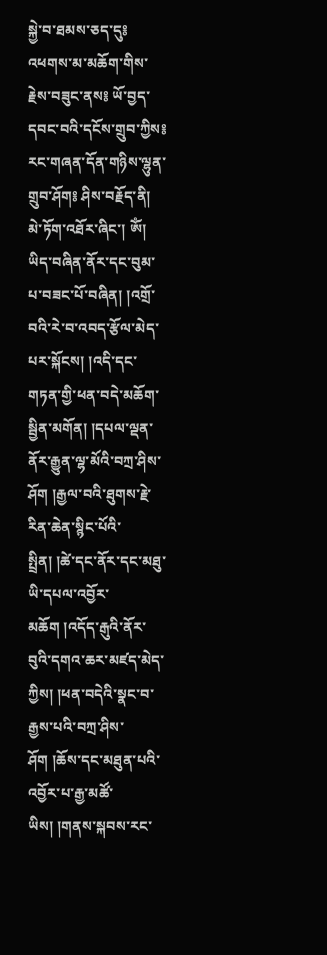སྐྱེ་བ་ཐམས་ཅད་དུ༔ འཕགས་མ་མཆོག་གིས་རྗེས་བཟུང་ནས༔ ཡོ་བྱད་དབང་བའི་དངོས་གྲུབ་ཀྱིས༔ རང་གཞན་དོན་གཉིས་ལྷུན་གྲུབ་ཤོག༔ ཤིས་བརྗོད་ནི། མེ་ཏོག་འཐོར་ཞིང་། ཨོཾ། ཡིད་བཞིན་ནོར་དང་བུམ་པ་བཟང་པོ་བཞིན། །འགྲོ་བའི་རེ་བ་འབད་རྩོལ་མེད་པར་སྐོངས། །འདི་དང་གཏན་གྱི་ཕན་བདེ་མཆོག་སྦྱིན་མགོན། །དཔལ་ལྡན་ནོར་རྒྱུན་ལྷ་མོའི་བཀྲ་ཤིས་ཤོག །རྒྱལ་བའི་ཐུགས་རྗེ་རིན་ཆེན་སྙིང་པོའི་སྤྲིན། །ཚེ་དང་ནོར་དང་མཐུ་ཡི་དཔལ་འབྱོར་མཆོག །འདོད་རྒུའི་ནོར་བུའི་དགའ་ཆར་མཛད་མེད་ཀྱིས། །ཕན་བདེའི་སྣང་བ་རྒྱས་པའི་བཀྲ་ཤིས་ཤོག །ཆོས་དང་མཐུན་པའི་འབྱོར་པ་རྒྱ་མཚོ་ཡིས། །གནས་སྐབས་རང་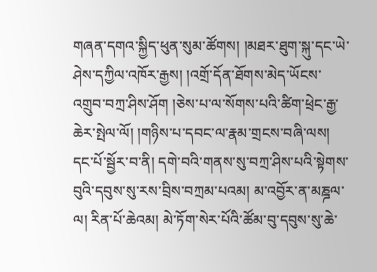གཞན་དགའ་སྐྱིད་ཕུན་སུམ་ཚོགས། །མཐར་ཐུག་སྐུ་དང་ཡེ་ཤེས་དཀྱིལ་འཁོར་རྒྱས། །འགྲོ་དོན་ཐོགས་མེད་ཡོངས་འགྲུབ་བཀྲ་ཤིས་ཤོག །ཅེས་པ་ལ་སོགས་པའི་ཚིག་ཕྲེང་རྒྱ་ཆེར་སྤེལ་ལོ། །གཉིས་པ་དབང་ལ་རྣམ་གྲངས་བཞི་ལས། དང་པོ་སྦྱོར་བ་ནི། དགེ་བའི་གནས་སུ་བཀྲ་ཤིས་པའི་སྟེགས་བུའི་དབུས་སུ་རས་བྲིས་བཀྲམ་པའམ། མ་འབྱོར་ན་མཎྜལ་ལ། རིན་པོ་ཆེའམ། མེ་ཏོག་སེར་པོའི་ཚོམ་བུ་དབུས་སུ་ཆེ་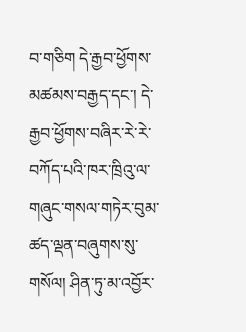བ་གཅིག དེ་རྒྱབ་ཕྱོགས་མཚམས་བརྒྱད་དང་། དེ་རྒྱབ་ཕྱོགས་བཞིར་རེ་རེ་བཀོད་པའི་ཁར་ཁྲིའུ་ལ་གཞུང་གསལ་གཏེར་བུམ་ཚད་ལྡན་བཞུགས་སུ་གསོལ། ཤིན་ཏུ་མ་འབྱོར་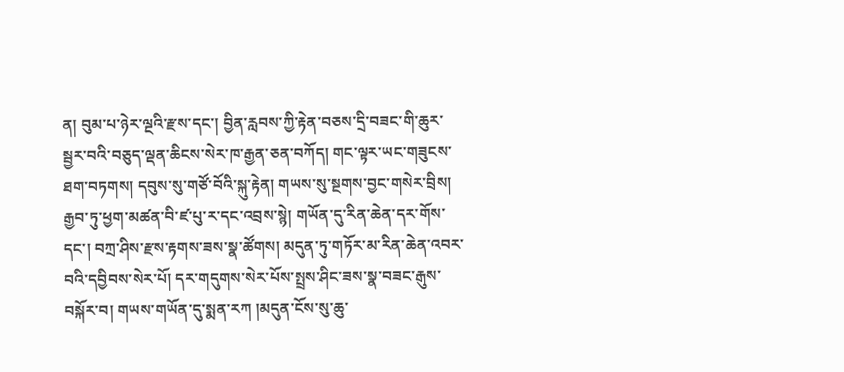ན། བུམ་པ་ཉེར་ལྔའི་རྫས་དང་། བྱིན་རླབས་ཀྱི་རྟེན་བཅས་དྲི་བཟང་གི་ཆུར་སྦྱར་བའི་བཅུད་ལྡན་ཆིངས་སེར་ཁ་རྒྱན་ཅན་བཀོད། གང་ལྟར་ཡང་གཟུངས་ཐག་བཏགས། དབུས་སུ་གཙོ་བོའི་སྐུ་རྟེན། གཡས་སུ་སྔགས་བྱང་གསེར་བྲིས། རྒྱབ་ཏུ་ཕྱག་མཚན་བི་ཛ་པུ་ར་དང་འབྲས་སྙེ། གཡོན་དུ་རིན་ཆེན་དར་གོས་དང་། བཀྲ་ཤིས་རྫས་རྟགས་ཟས་སྣ་ཚོགས། མདུན་ཏུ་གཏོར་མ་རིན་ཆེན་འབར་བའི་དབྱིབས་སེར་པོ། དར་གདུགས་སེར་པོས་སྤྲས་ཤིང་ཟས་སྣ་བཟང་རྒུས་བསྐོར་བ། གཡས་གཡོན་དུ་སྨན་རཀ །མདུན་ངོས་སུ་ཆུ་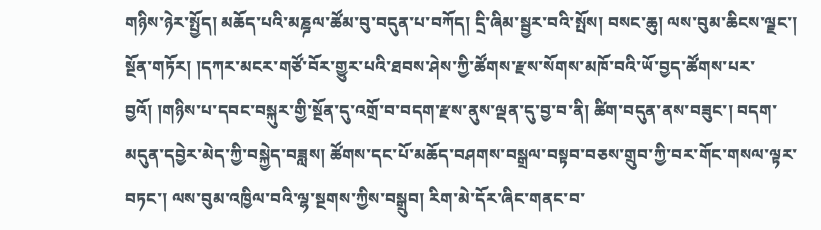གཉིས་ཉེར་སྤྱོད། མཆོད་པའི་མཎྜལ་ཚོམ་བུ་བདུན་པ་བཀོད། དྲི་ཞིམ་སྦྱར་བའི་སྤོས། བསང་ཆུ། ལས་བུམ་ཆིངས་ལྗང་། སྔོན་གཏོར། །དཀར་མངར་གཙོ་བོར་གྱུར་པའི་ཐབས་ཤེས་ཀྱི་ཚོགས་རྫས་སོགས་མཁོ་བའི་ཡོ་བྱད་ཚོགས་པར་བྱའོ། །གཉིས་པ་དབང་བསྐུར་གྱི་སྔོན་དུ་འགྲོ་བ་བདག་རྫས་ནུས་ལྡན་དུ་བྱ་བ་ནི། ཚིག་བདུན་ནས་བཟུང་། བདག་མདུན་དབྱེར་མེད་ཀྱི་བསྐྱེད་བཟླས། ཚོགས་དང་པོ་མཆོད་བཤགས་བསྒྲལ་བསྟབ་བཅས་གྲུབ་ཀྱི་བར་གོང་གསལ་ལྟར་བཏང་། ལས་བུམ་འཁྱིལ་བའི་ལྷ་སྔགས་ཀྱིས་བསྒྲུབ། རིག་མེ་དོར་ཞིང་གནང་བ་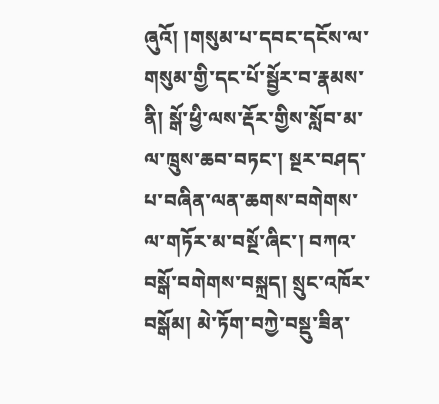ཞུའོ། །གསུམ་པ་དབང་དངོས་ལ་གསུམ་གྱི་དང་པོ་སྦྱོར་བ་རྣམས་ནི། སྒོ་ཕྱི་ལས་རྡོར་གྱིས་སློབ་མ་ལ་ཁྲུས་ཆབ་བཏང་། སྔར་བཤད་པ་བཞིན་ལན་ཆགས་བགེགས་ལ་གཏོར་མ་བསྔོ་ཞིང་། བཀའ་བསྒོ་བགེགས་བསྐྲད། སྲུང་འཁོར་བསྒོམ། མེ་ཏོག་བཀྱེ་བསྡུ་ཟིན་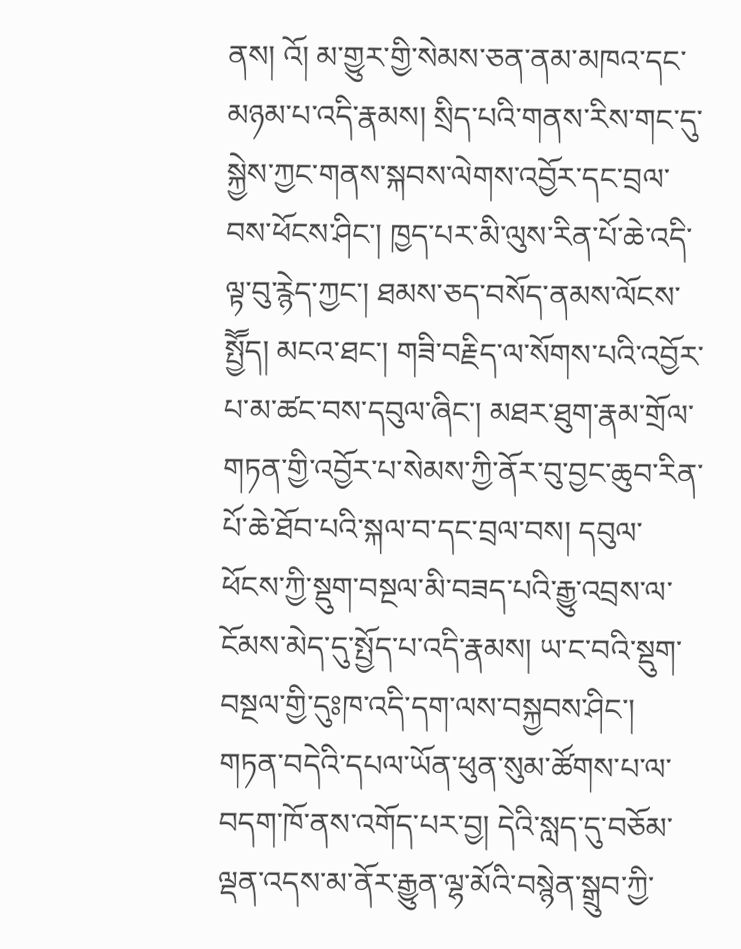ནས། འོ། མ་གྱུར་གྱི་སེམས་ཅན་ནམ་མཁའ་དང་མཉམ་པ་འདི་རྣམས། སྲིད་པའི་གནས་རིས་གང་དུ་སྐྱེས་ཀྱང་གནས་སྐབས་ལེགས་འབྱོར་དང་བྲལ་བས་ཕོངས་ཤིང་། ཁྱད་པར་མི་ལུས་རིན་པོ་ཆེ་འདི་ལྟ་བུ་རྙེད་ཀྱང་། ཐམས་ཅད་བསོད་ནམས་ལོངས་སྤྱཽད། མངའ་ཐང་། གཟི་བརྗིད་ལ་སོགས་པའི་འབྱོར་པ་མ་ཚང་བས་དབུལ་ཞིང་། མཐར་ཐུག་རྣམ་གྲོལ་གཏན་གྱི་འབྱོར་པ་སེམས་ཀྱི་ནོར་བུ་བྱང་ཆུབ་རིན་པོ་ཆེ་ཐོབ་པའི་སྐལ་བ་དང་བྲལ་བས། དབུལ་ཕོངས་ཀྱི་སྡུག་བསྔལ་མི་བཟད་པའི་རྒྱུ་འབྲས་ལ་ངོམས་མེད་དུ་སྤྱོད་པ་འདི་རྣམས། ཡ་ང་བའི་སྡུག་བསྔལ་གྱི་དུཿཁ་འདི་དག་ལས་བསྐྱབས་ཤིང་། གཏན་བདེའི་དཔལ་ཡོན་ཕུན་སུམ་ཚོགས་པ་ལ་བདག་ཁོ་ནས་འགོད་པར་བྱ། དེའི་སླད་དུ་བཅོམ་ལྡན་འདས་མ་ནོར་རྒྱུན་ལྷ་མོའི་བསྙེན་སྒྲུབ་ཀྱི་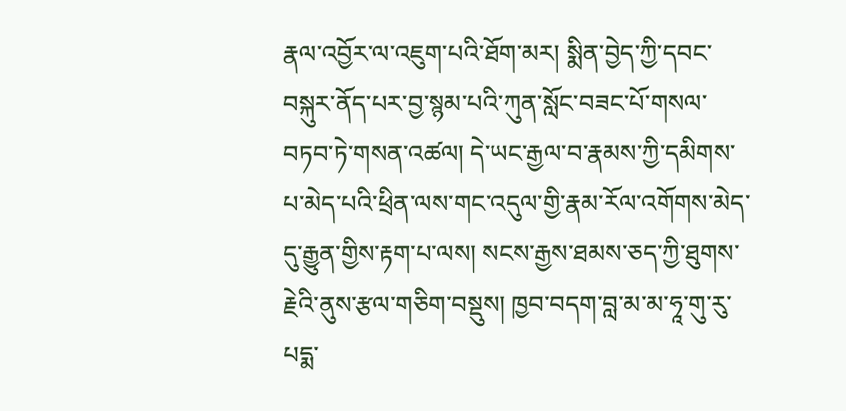རྣལ་འབྱོར་ལ་འཇུག་པའི་ཐོག་མར། སྨིན་བྱེད་ཀྱི་དབང་བསྐུར་ནོད་པར་བྱ་སྙམ་པའི་ཀུན་སློང་བཟང་པོ་གསལ་བཏབ་ཏེ་གསན་འཚལ། དེ་ཡང་རྒྱལ་བ་རྣམས་ཀྱི་དམིགས་པ་མེད་པའི་ཕྲིན་ལས་གང་འདུལ་གྱི་རྣམ་རོལ་འགོགས་མེད་དུ་རྒྱུན་གྱིས་རྟག་པ་ལས། སངས་རྒྱས་ཐམས་ཅད་ཀྱི་ཐུགས་རྗེའི་ནུས་རྩལ་གཅིག་བསྡུས། ཁྱབ་བདག་བླ་མ་མ་ཧཱ་གུ་རུ་པདྨ་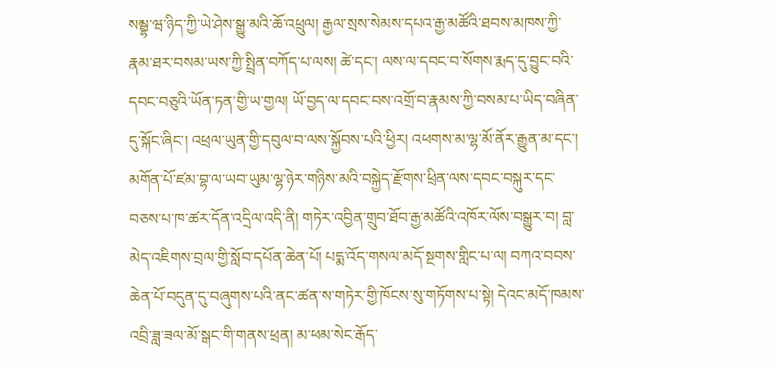སམྦྷ་ཝ་ཉིད་ཀྱི་ཡེ་ཤེས་སྒྱུ་མའི་ཆོ་འཕྲུལ། རྒྱལ་སྲས་སེམས་དཔའ་རྒྱ་མཚོའི་ཐབས་མཁས་ཀྱི་རྣམ་ཐར་བསམ་ཡས་ཀྱི་སྤྲིན་བཀོད་པ་ལས། ཚེ་དང་། ལས་ལ་དབང་བ་སོགས་རྨད་དུ་བྱུང་བའི་དབང་བཅུའི་ཡོན་ཏན་གྱི་ཡ་གྱལ། ཡོ་བྱད་ལ་དབང་བས་འགྲོ་བ་རྣམས་ཀྱི་བསམ་པ་ཡིད་བཞིན་དུ་སྐོང་ཞིང་། འཕྲལ་ཡུན་གྱི་དབུལ་བ་ལས་སྐྱོབས་པའི་ཕྱིར། འཕགས་མ་ལྷ་མོ་ནོར་རྒྱུན་མ་དང་། མགོན་པོ་ཛམ་བྷ་ལ་ཡབ་ཡུམ་ལྷ་ཉེར་གཉིས་མའི་བསྐྱེད་རྫོགས་ཕྲིན་ལས་དབང་བསྐུར་དང་བཅས་པ་ཁ་ཚར་དོན་འདྲིལ་འདི་ནི། གཏེར་འབྱིན་གྲུབ་ཐོབ་རྒྱ་མཚོའི་འཁོར་ལོས་བསྒྱུར་བ། བླ་མེད་འཇིགས་བྲལ་གྱི་སློབ་དཔོན་ཆེན་པོ། པདྨ་འོད་གསལ་མདོ་སྔགས་གླིང་པ་ལ། བཀའ་བབས་ཆེན་པོ་བདུན་དུ་བཞུགས་པའི་ནང་ཚན་ས་གཏེར་གྱི་ཁོངས་སུ་གཏོགས་པ་སྟེ། དེའང་མདོ་ཁམས་འབྲི་ཟླ་ཟལ་མོ་སྒང་གི་གནས་ཕྲན། མ་ཕམ་སེང་རྒོད་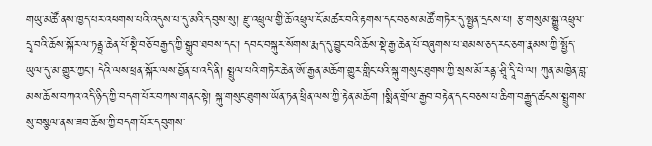གཡུ་མཚོ་ནས་ཁྱད་པར་འཕགས་པའི་འདུས་པ་དུ་མའི་དབུས་སུ། རྫུ་འཕྲུལ་གྱི་ཆོ་འཕྲུལ་ངོ་མཚར་བའི་རྟགས་དང་བཅས་མཚོ་གཏེར་དུ་སྤྱན་དྲངས་པ། རྩ་གསུམ་སྒྱུ་འཕྲུལ་དྲྭ་བའི་ཆོས་སྐོར་ལ་ཏནྟྲ་ཆེན་པོ་སྡཻ་བཅོ་བརྒྱད་ཀྱི་སྒྲུབ་ཐབས་དང་། དབང་བསྐུར་སོགས་རྨད་དུ་བྱུང་བའི་ཆོས་སྡེ་རྒྱ་ཆེན་པོ་བཞུགས་པ་ཐམས་ཅད་རང་ཅག་རྣམས་ཀྱི་སྤྱོད་ཡུལ་དུ་མ་གྱུར་ཀྱང་། དེའི་ལས་ཕྲན་སྐོར་ལས་བྱོན་པ་འདི་ནི། སྤྲུལ་པའི་གཏེར་ཆེན་ཨོ་རྒྱན་མཆོག་གྱུར་གླིང་པའི་སྐུ་གསུང་ཐུགས་ཀྱི་སྲས་མོ་རནྟ་ཤྲཱི་དཱི་པེ་ལ། ཀུན་མཁྱེན་བླ་མས་ཆོས་བཀའ་འདི་ཉིད་ཀྱི་བདག་པོར་བཀས་གནང་སྟེ། སྐུ་གསུང་ཐུགས་ཡོན་ཏན་ཕྲིན་ལས་ཀྱི་རྟེན་མཆོག །སྨིན་གྲོལ་རྒྱབ་བརྟེན་དང་བཅས་པ་ཆིག་བརྒྱུད་ཚངས་སྤྲུགས་སུ་བསྩལ་ནས་ཟབ་ཆོས་ཀྱི་བདག་པོར་དབུགས་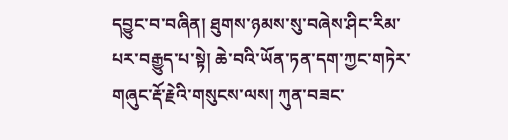དབྱུང་བ་བཞིན། ཐུགས་ཉམས་སུ་བཞེས་ཤིང་རིམ་པར་བརྒྱུད་པ་སྟེ། ཆེ་བའི་ཡོན་ཏན་དག་ཀྱང་གཏེར་གཞུང་རྡོ་རྗེའི་གསུངས་ལས། ཀུན་བཟང་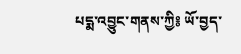པདྨ་འབྱུང་གནས་ཀྱི༔ ཡོ་བྱད་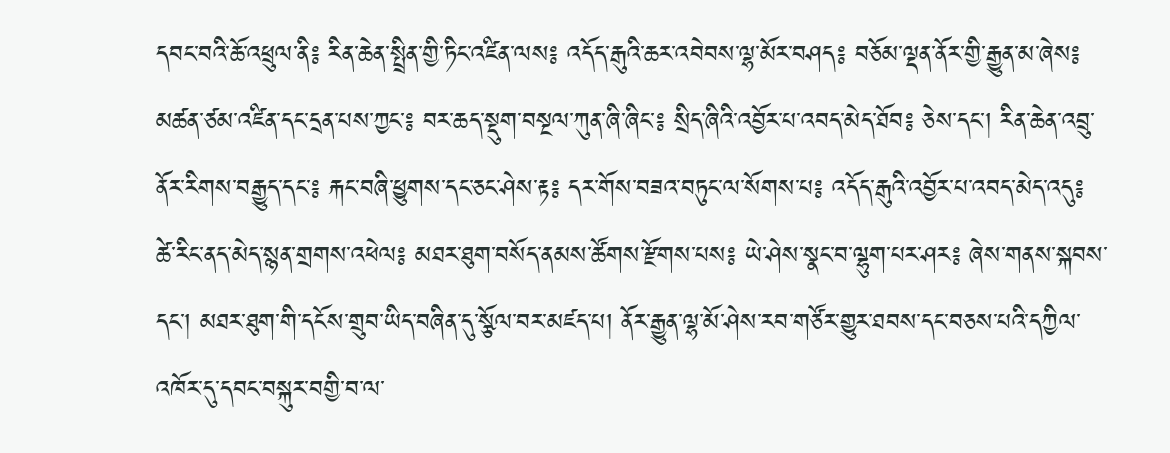དབང་བའི་ཆོ་འཕྲུལ་ནི༔ རིན་ཆེན་སྤྲིན་གྱི་ཏིང་འཛིན་ལས༔ འདོད་རྒུའི་ཆར་འབེབས་ལྷ་མོར་བཤད༔ བཅོམ་ལྡན་ནོར་གྱི་རྒྱུན་མ་ཞེས༔ མཚན་ཙམ་འཛིན་དང་དྲན་པས་ཀྱང་༔ བར་ཆད་སྡུག་བསྔལ་ཀུན་ཞི་ཞིང་༔ སྲིད་ཞིའི་འབྱོར་པ་འབད་མེད་ཐོབ༔ ཅེས་དང་། རིན་ཆེན་འབྲུ་ནོར་རིགས་བརྒྱུད་དང་༔ རྐང་བཞི་ཕྱུགས་དང་ཅང་ཤེས་རྟ༔ དར་གོས་བཟའ་བཏུང་ལ་སོགས་པ༔ འདོད་རྒུའི་འབྱོར་པ་འབད་མེད་འདུ༔ ཚེ་རིང་ནད་མེད་སྙན་གྲགས་འཕེལ༔ མཐར་ཐུག་བསོད་ནམས་ཚོགས་རྫོགས་པས༔ ཡེ་ཤེས་སྣང་བ་ལྷུག་པར་ཤར༔ ཞེས་གནས་སྐབས་དང་། མཐར་ཐུག་གི་དངོས་གྲུབ་ཡིད་བཞིན་དུ་སྩོལ་བར་མཛད་པ། ནོར་རྒྱུན་ལྷ་མོ་ཤེས་རབ་གཙོར་གྱུར་ཐབས་དང་བཅས་པའི་དཀྱིལ་འཁོར་དུ་དབང་བསྐུར་བགྱི་བ་ལ་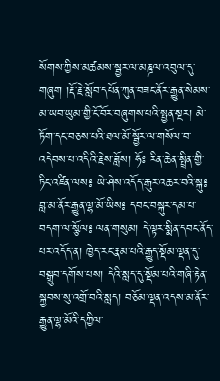སོགས་ཀྱིས་མཚམས་སྦྱར་ལ་མཎྜལ་འབུལ་དུ་གཞུག །རྡོ་རྗེ་སློབ་དཔོན་ཀུན་བཟང་ནོར་རྒྱུན་སེམས་མ་ཡབ་ཡུམ་གྱི་ངོ་བོར་བཞུགས་པའི་སྤྱན་སྔར། མེ་ཏོག་དང་བཅས་པའི་ཐལ་མོ་སྦྱོར་ལ་གསོལ་བ་འདེབས་པ་འདིའི་རྗེས་ཟློས། ཧོཿ རིན་ཆེན་སྤྲིན་གྱི་ཏིང་འཛིན་ལས༔ ཡེ་ཤེས་འདོད་རྒུར་འཆར་བའི་སྐུ༔ བླ་མ་ནོར་རྒྱུན་ལྷ་མོ་ཡིས༔ དབང་བསྐུར་དམ་པ་བདག་ལ་སྩོལ༔ ལན་གསུམ། དེ་ལྟར་སྨིན་དབང་ནོད་པར་འདོད་ན། ཁྱེད་རང་རྣམ་པའི་རྒྱུད་སྡོམ་ལྡན་དུ་བསྒྲུབ་དགོས་པས། དེའི་སླད་དུ་སྡོམ་པའི་གཞི་རྟེན་སྐྱབས་སུ་འགྲོ་བའི་སླད། བཅོམ་ལྡན་འདས་མ་ནོར་རྒྱུན་ལྷ་མོའི་དཀྱིལ་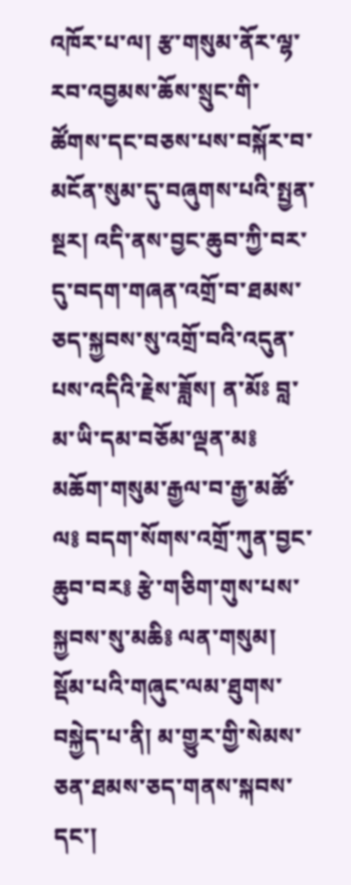འཁོར་པ་ལ། རྩ་གསུམ་ནོར་ལྷ་རབ་འབྱམས་ཆོས་སྲུང་གི་ཚོགས་དང་བཅས་པས་བསྐོར་བ་མངོན་སུམ་དུ་བཞུགས་པའི་སྤྱན་སྔར། འདི་ནས་བྱང་ཆུབ་ཀྱི་བར་དུ་བདག་གཞན་འགྲོ་བ་ཐམས་ཅད་སྐྱབས་སུ་འགྲོ་བའི་འདུན་པས་འདིའི་རྗེས་ཟློས། ན་མོཿ བླ་མ་ཡི་དམ་བཅོམ་ལྡན་མ༔ མཆོག་གསུམ་རྒྱལ་བ་རྒྱ་མཚོ་ལ༔ བདག་སོགས་འགྲོ་ཀུན་བྱང་ཆུབ་བར༔ རྩེ་གཅིག་གུས་པས་སྐྱབས་སུ་མཆི༔ ལན་གསུམ། སྡོམ་པའི་གཞུང་ལམ་ཐུགས་བསྐྱེད་པ་ནི། མ་གྱུར་གྱི་སེམས་ཅན་ཐམས་ཅད་གནས་སྐབས་དང་།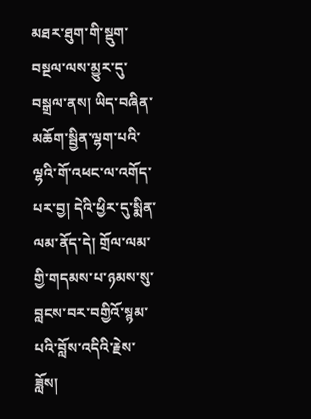མཐར་ཐུག་གི་སྡུག་བསྔལ་ལས་མྱུར་དུ་བསྒྲལ་ནས། ཡིད་བཞིན་མཆོག་སྦྱིན་ལྷག་པའི་ལྷའི་གོ་འཕང་ལ་འགོད་པར་བྱ། དེའི་ཕྱིར་དུ་སྨིན་ལམ་ནོད་དེ། གྲོལ་ལམ་གྱི་གདམས་པ་ཉམས་སུ་བླངས་བར་བགྱིའོ་སྙམ་པའི་བློས་འདིའི་རྗེས་ཟློས།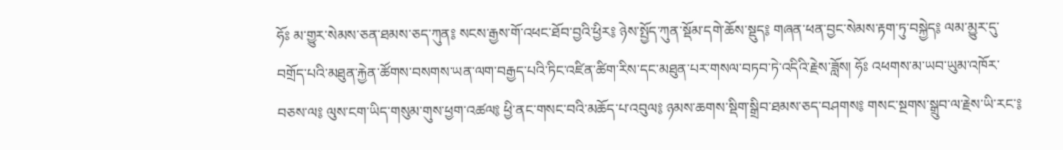ཧོཿ མ་གྱུར་སེམས་ཅན་ཐམས་ཅད་ཀུན༔ སངས་རྒྱས་གོ་འཕང་ཐོབ་བྱའི་ཕྱིར༔ ཉེས་སྤྱོད་ཀུན་སྡོམ་དགེ་ཆོས་སྡུད༔ གཞན་ཕན་བྱང་སེམས་རྟག་ཏུ་བསྐྱེད༔ ལམ་མྱུར་དུ་བགྲོད་པའི་མཐུན་རྐྱེན་ཚོགས་བསགས་ཡན་ལག་བརྒྱད་པའི་ཏིང་འཛིན་ཚིག་རིས་དང་མཐུན་པར་གསལ་བཏབ་ཏེ་འདིའི་རྗེས་ཟློས། ཧོཿ འཕགས་མ་ཡབ་ཡུམ་འཁོར་བཅས་ལ༔ ལུས་ངག་ཡིད་གསུམ་གུས་ཕྱག་འཚལ༔ ཕྱི་ནང་གསང་བའི་མཆོད་པ་འབུལ༔ ཉམས་ཆགས་སྡིག་སྒྲིབ་ཐམས་ཅད་བཤགས༔ གསང་སྔགས་སྒྲུབ་ལ་རྗེས་ཡི་རང་༔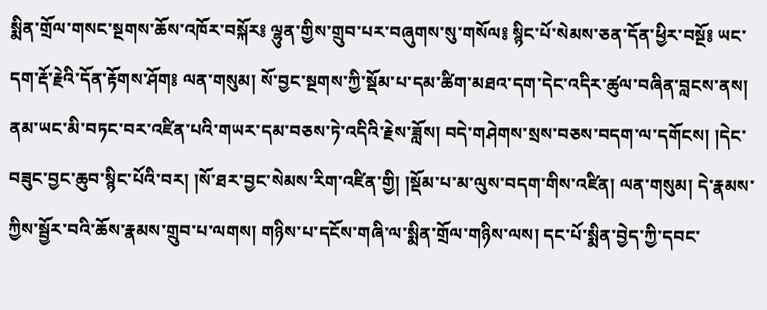སྨིན་གྲོལ་གསང་སྔགས་ཆོས་འཁོར་བསྐོར༔ ལྷུན་གྱིས་གྲུབ་པར་བཞུགས་སུ་གསོལ༔ སྙིང་པོ་སེམས་ཅན་དོན་ཕྱིར་བསྔོ༔ ཡང་དག་རྡོ་རྗེའི་དོན་རྟོགས་ཤོག༔ ལན་གསུམ། སོ་བྱང་སྔགས་ཀྱི་སྡོམ་པ་དམ་ཚིག་མཐའ་དག་དེང་འདིར་ཚུལ་བཞིན་བླངས་ནས། ནམ་ཡང་མི་བཏང་བར་འཛིན་པའི་གཡར་དམ་བཅས་ཏེ་འདིའི་རྗེས་ཟློས། བདེ་གཤེགས་སྲས་བཅས་བདག་ལ་དགོངས། །དེང་བཟུང་བྱང་ཆུབ་སྙིང་པོའི་བར། །སོ་ཐར་བྱང་སེམས་རིག་འཛིན་གྱི། །སྡོམ་པ་མ་ལུས་བདག་གིས་འཛིན། ལན་གསུམ། དེ་རྣམས་ཀྱིས་སྦྱོར་བའི་ཆོས་རྣམས་གྲུབ་པ་ལགས། གཉིས་པ་དངོས་གཞི་ལ་སྨིན་གྲོལ་གཉིས་ལས། དང་པོ་སྨིན་བྱེད་ཀྱི་དབང་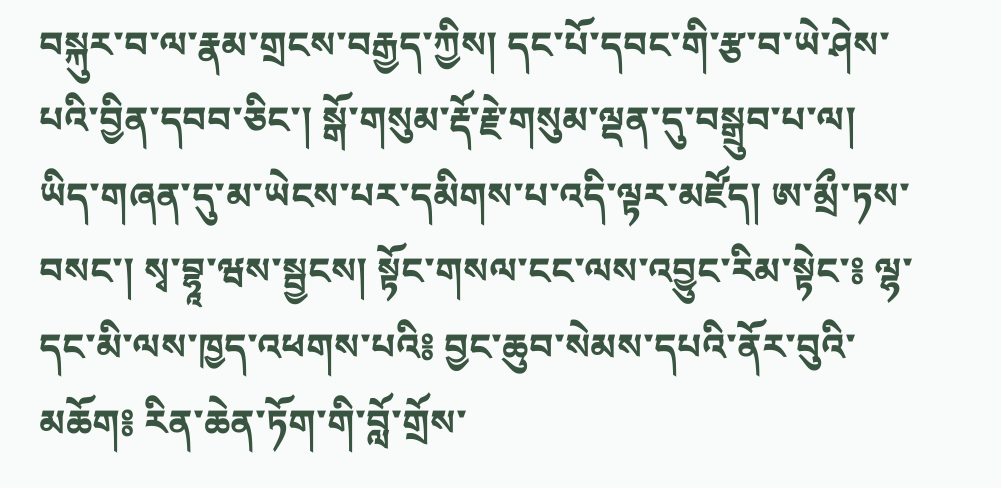བསྐུར་བ་ལ་རྣམ་གྲངས་བརྒྱད་ཀྱིས། དང་པོ་དབང་གི་རྩ་བ་ཡེ་ཤེས་པའི་བྱིན་དབབ་ཅིང་། སྒོ་གསུམ་རྡོ་རྗེ་གསུམ་ལྡན་དུ་བསྒྲུབ་པ་ལ། ཡིད་གཞན་དུ་མ་ཡེངས་པར་དམིགས་པ་འདི་ལྟར་མཛོད། ཨ་མྲྀ་ཏས་བསང་། སྭ་བྷཱ་ཝས་སྦྱངས། སྟོང་གསལ་ངང་ལས་འབྱུང་རིམ་སྟེང་༔ ལྷ་དང་མི་ལས་ཁྱད་འཕགས་པའི༔ བྱང་ཆུབ་སེམས་དཔའི་ནོར་བུའི་མཆོག༔ རིན་ཆེན་ཏོག་གི་བློ་གྲོས་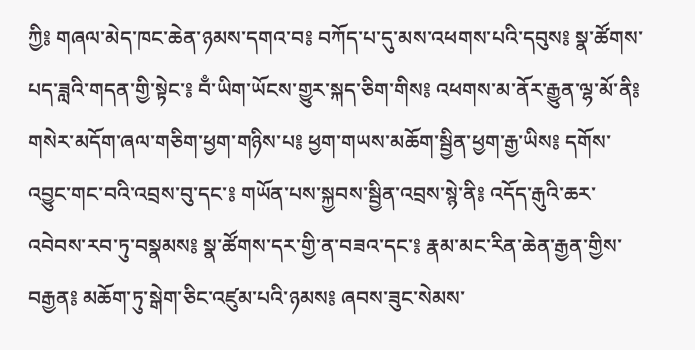ཀྱི༔ གཞལ་མེད་ཁང་ཆེན་ཉམས་དགའ་བ༔ བཀོད་པ་དུ་མས་འཕགས་པའི་དབུས༔ སྣ་ཚོགས་པད་ཟླའི་གདན་གྱི་སྟེང་༔ བྃ་ཡིག་ཡོངས་གྱུར་སྐད་ཅིག་གིས༔ འཕགས་མ་ནོར་རྒྱུན་ལྷ་མོ་ནི༔ གསེར་མདོག་ཞལ་གཅིག་ཕྱག་གཉིས་པ༔ ཕྱག་གཡས་མཆོག་སྦྱིན་ཕྱག་རྒྱ་ཡིས༔ དགོས་འབྱུང་གང་བའི་འབྲས་བུ་དང་༔ གཡོན་པས་སྐྱབས་སྦྱིན་འབྲས་སྙེ་ནི༔ འདོད་རྒུའི་ཆར་འབེབས་རབ་ཏུ་བསྣམས༔ སྣ་ཚོགས་དར་གྱི་ན་བཟའ་དང་༔ རྣམ་མང་རིན་ཆེན་རྒྱན་གྱིས་བརྒྱན༔ མཆོག་ཏུ་སྒེག་ཅིང་འཛུམ་པའི་ཉམས༔ ཞབས་ཟུང་སེམས་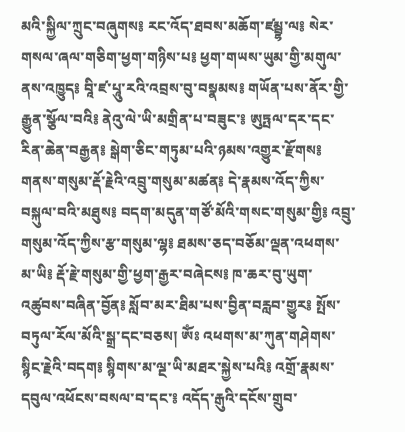མའི་སྐྱིལ་ཀྲུང་བཞུགས༔ རང་འོད་ཐབས་མཆོག་ཛམྦྷ་ལ༔ སེར་གསལ་ཞལ་གཅིག་ཕྱག་གཉིས་པ༔ ཕྱག་གཡས་ཡུམ་གྱི་མགུལ་ནས་འཁྱུད༔ བཱི་ཛ་པཱུ་རའི་འབྲས་བུ་བསྣམས༔ གཡོན་པས་ནོར་གྱི་རྒྱུན་སྩོལ་བའི༔ ནེའུ་ལེ་ཡི་མགྲིན་པ་བཟུང་༔ ཨུཏྤལ་དར་དང་རིན་ཆེན་བརྒྱན༔ སྒེག་ཅིང་གཏུམ་པའི་ཉམས་འགྱུར་རྫོགས༔ གནས་གསུམ་རྡོ་རྗེའི་འབྲུ་གསུམ་མཚན༔ དེ་རྣམས་འོད་ཀྱིས་བསྐུལ་བའི་མཐུས༔ བདག་མདུན་གཙོ་མོའི་གསང་གསུམ་གྱི༔ འབྲུ་གསུམ་འོད་ཀྱིས་རྩ་གསུམ་ལྷ༔ ཐམས་ཅད་བཅོམ་ལྡན་འཕགས་མ་ཡི༔ རྡོ་རྗེ་གསུམ་གྱི་ཕྱག་རྒྱར་བཞེངས༔ ཁ་ཆར་བུ་ཡུག་འཚུབས་བཞིན་བྱོན༔ སློབ་མར་ཐིམ་པས་བྱིན་བརླབ་གྱུར༔ སྤོས་བཏུལ་རོལ་མོའི་སྒྲ་དང་བཅས། ཨོཾཿ འཕགས་མ་ཀུན་གཤེགས་སྙིང་རྗེའི་བདག༔ སྙིགས་མ་ལྔ་ཡི་མཐར་སྐྱེས་པའི༔ འགྲོ་རྣམས་དབུལ་འཕོངས་བསལ་བ་དང་༔ འདོད་རྒུའི་དངོས་གྲུབ་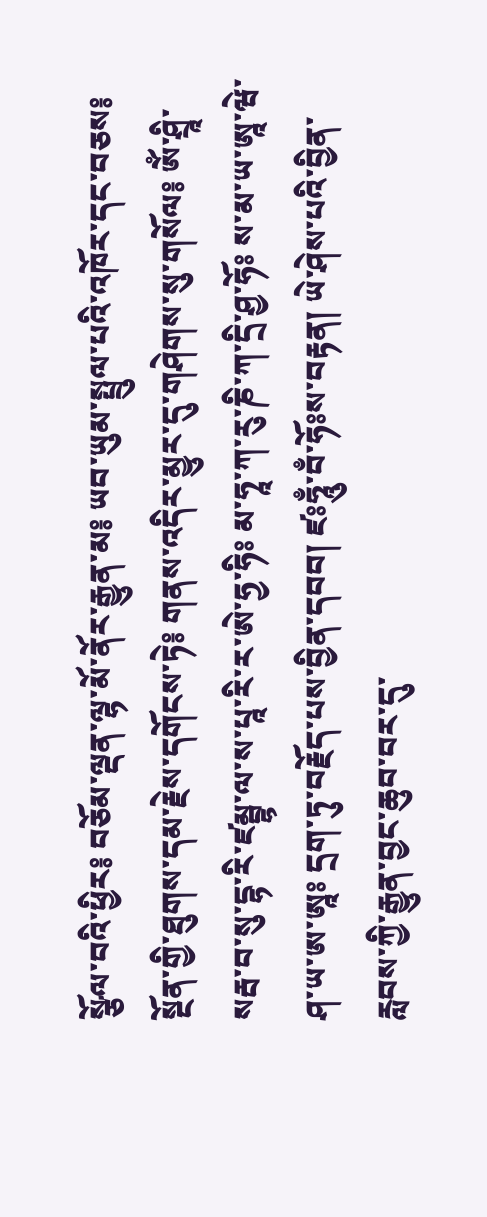སྩོལ་བའི་ཕྱིར༔ བཅོམ་ལྡན་ལྷ་མོ་ནོར་རྒྱུན་མ༔ ཡབ་ཡུམ་སྤྲུལ་པའི་འཁོར་དང་བཅས༔ སྔོན་གྱི་ཐུགས་དམ་རྗེས་དགོངས་ཏེ༔ གནས་འདིར་མྱུར་དུ་གཤེགས་སུ་གསོལ༔ ཨོཾ་ཤྲཱི་སརྦ་བ་སུ་དྷ་རི་ཛམྦྷ་ལ་ས་པཱ་རི་ར་ཨེ་ཧྱ་ཧིཿ མ་ཧཱ་ཀ་རུ་ཎི་ཀ་དྲི་ཤྱ་ཧོཿ ས་མ་ཡ་ཨཱ་ཝེ་ཤ་ཡ་ཨ་ཨཱཿ དྲག་ཏུ་བརྗོད་པས་བྱིན་དབབ། ཛཿཧཱུྃ་བྃ་ཧོཿས་བརྟན། ཡེ་ཤེས་པའི་བྱིན་རླབས་ཀྱི་རྒྱུན་བྱང་ཆུབ་བར་དུ་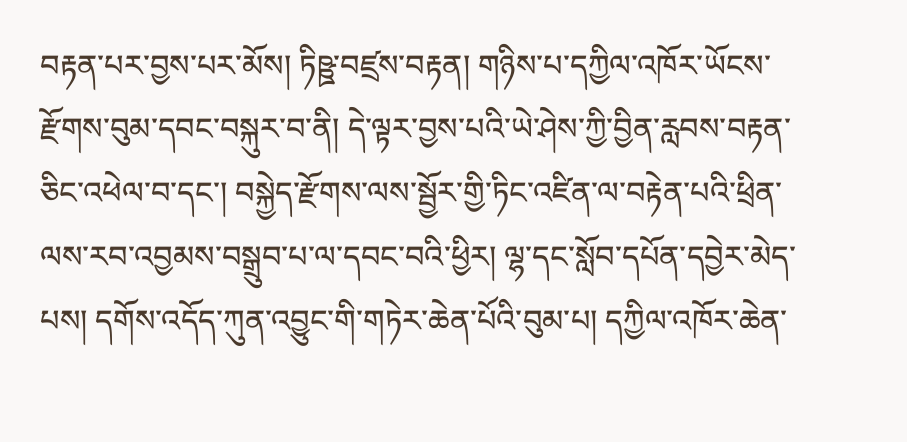བརྟན་པར་བྱས་པར་མོས། ཏིཥྛ་བཛྲས་བརྟན། གཉིས་པ་དཀྱིལ་འཁོར་ཡོངས་རྫོགས་བུམ་དབང་བསྐུར་བ་ནི། དེ་ལྟར་བྱས་པའི་ཡེ་ཤེས་ཀྱི་བྱིན་རླབས་བརྟན་ཅིང་འཕེལ་བ་དང་། བསྐྱེད་རྫོགས་ལས་སྦྱོར་གྱི་ཏིང་འཛིན་ལ་བརྟེན་པའི་ཕྲིན་ལས་རབ་འབྱམས་བསྒྲུབ་པ་ལ་དབང་བའི་ཕྱིར། ལྷ་དང་སློབ་དཔོན་དབྱེར་མེད་པས། དགོས་འདོད་ཀུན་འབྱུང་གི་གཏེར་ཆེན་པོའི་བུམ་པ། དཀྱིལ་འཁོར་ཆེན་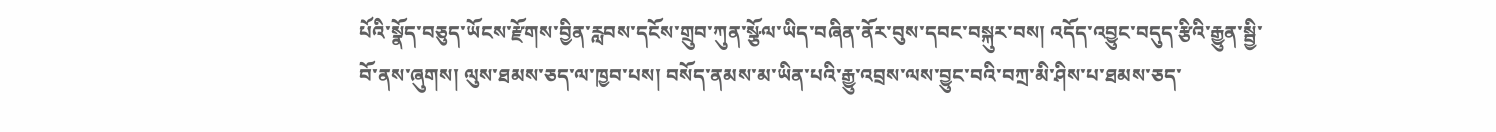པོའི་སྣོད་བཅུད་ཡོངས་རྫོགས་བྱིན་རླབས་དངོས་གྲུབ་ཀུན་སྩོལ་ཡིད་བཞིན་ནོར་བུས་དབང་བསྐུར་བས། འདོད་འབྱུང་བདུད་རྩིའི་རྒྱུན་སྦྱི་བོ་ནས་ཞུགས། ལུས་ཐམས་ཅད་ལ་ཁྱབ་པས། བསོད་ནམས་མ་ཡིན་པའི་རྒྱུ་འབྲས་ལས་བྱུང་བའི་བཀྲ་མི་ཤིས་པ་ཐམས་ཅད་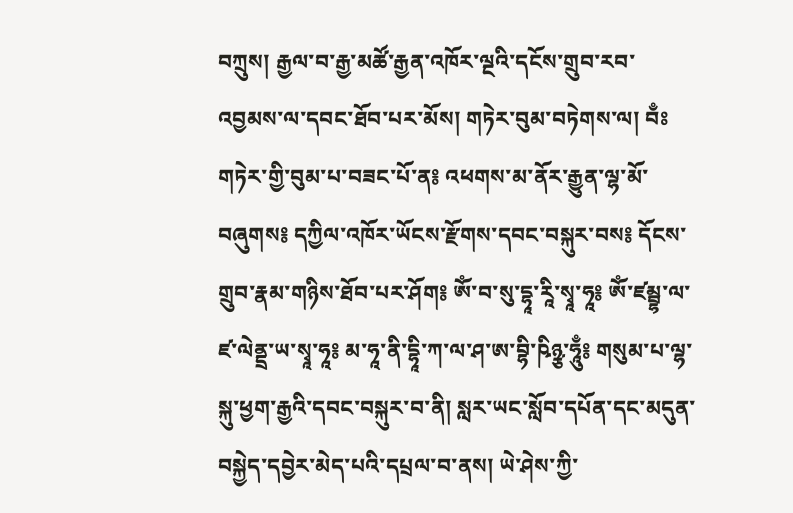བཀྲུས། རྒྱལ་བ་རྒྱ་མཚོ་རྒྱན་འཁོར་ལྔའི་དངོས་གྲུབ་རབ་འབྱམས་ལ་དབང་ཐོབ་པར་མོས། གཏེར་བུམ་བཏེགས་ལ། བྃཿ གཏེར་གྱི་བུམ་པ་བཟང་པོ་ན༔ འཕགས་མ་ནོར་རྒྱུན་ལྷ་མོ་བཞུགས༔ དཀྱིལ་འཁོར་ཡོངས་རྫོགས་དབང་བསྐུར་བས༔ དོངས་གྲུབ་རྣམ་གཉིས་ཐོབ་པར་ཤོག༔ ཨོཾ་བ་སུ་དྷཱ་རཱི་སྭཱ་ཧཱ༔ ཨོཾ་ཛམྦྷ་ལ་ཛ་ལེནྡྲ་ཡ་སྭཱ་ཧཱ༔ མ་ཧཱ་ནི་དྷཱི་ཀ་ལ་ཤ་ཨ་བྷི་ཥིཉྩ་ཧཱུྃ༔ གསུམ་པ་ལྷ་སྐུ་ཕྱག་རྒྱའི་དབང་བསྐུར་བ་ནི། སླར་ཡང་སློབ་དཔོན་དང་མདུན་བསྐྱེད་དབྱེར་མེད་པའི་དཔྲལ་བ་ནས། ཡེ་ཤེས་ཀྱི་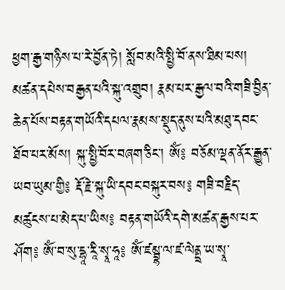ཕྱག་རྒྱ་གཉིས་པ་རེ་བྱོན་ཏེ། སློབ་མའི་སྤྱི་བོ་ནས་ཐིམ་པས། མཚན་དཔེས་བརྒྱན་པའི་སྐུ་འགྲུབ། རྣམ་པར་རྒྱལ་བའི་གཟི་བྱིན་ཆེན་པོས་བརྟན་གཡོའི་དཔལ་རྣམས་སྡུད་ནུས་པའི་མཐུ་དབང་ཐོབ་པར་མོས། སྐུ་སྤྱི་བོར་བཞག་ཅིང་། ཨོཾ༔ བཅོམ་ལྡན་ནོར་རྒྱུན་ཡབ་ཡུམ་གྱི༔ རྡོ་རྗེ་སྐུ་ཡི་དབང་བསྐུར་བས༔ གཟི་བརྗིད་མཚུངས་པ་མེད་པ་ཡིས༔ བརྟན་གཡོའི་དགེ་མཚན་རྒྱས་པར་ཤོག༔ ཨོཾ་བ་སུ་དྷཱ་རཱི་སྭཱ་ཧཱ༔ ཨོཾ་ཛམྦྷ་ལ་ཛ་ལེནྡྲ་ཡ་སྭཱ་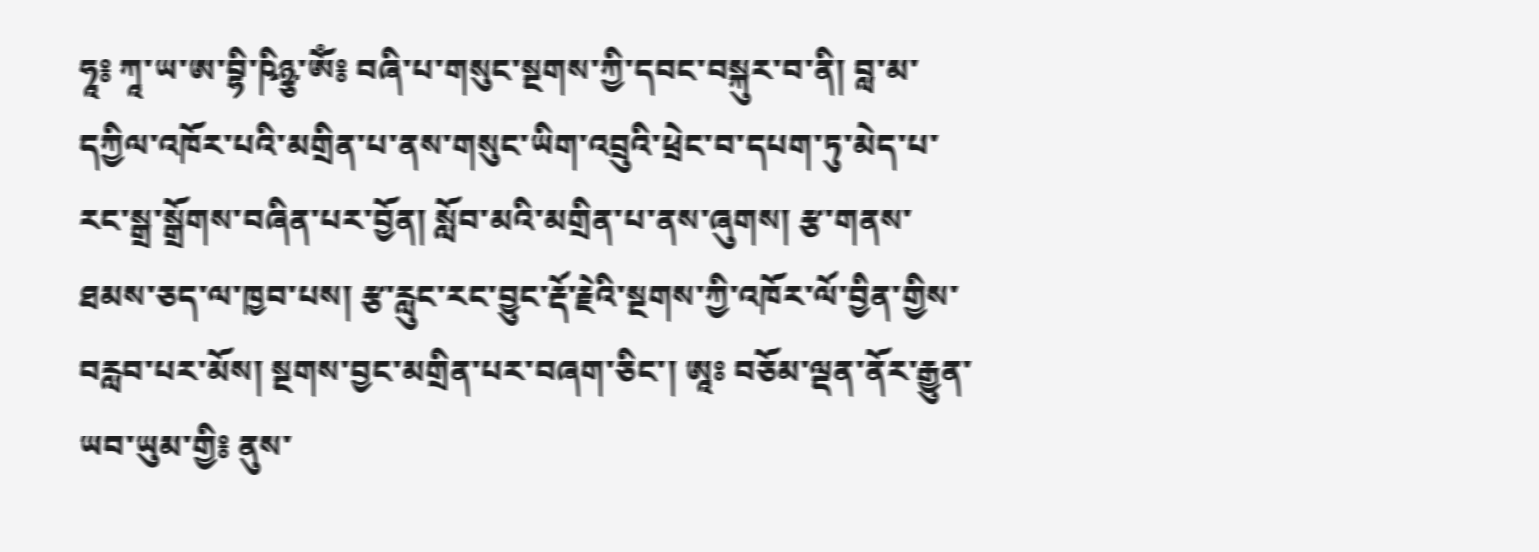ཧཱ༔ ཀཱ་ཡ་ཨ་བྷི་ཥིཉྩ་ཨོཾ༔ བཞི་པ་གསུང་སྔགས་ཀྱི་དབང་བསྐུར་བ་ནི། བླ་མ་དཀྱིལ་འཁོར་པའི་མགྲིན་པ་ནས་གསུང་ཡིག་འབྲུའི་ཕྲེང་བ་དཔག་ཏུ་མེད་པ་རང་སྒྲ་སྒྲོགས་བཞིན་པར་བྱོན། སློབ་མའི་མགྲིན་པ་ནས་ཞུགས། རྩ་གནས་ཐམས་ཅད་ལ་ཁྱབ་པས། རྩ་རླུང་རང་བྱུང་རྡོ་རྗེའི་སྔགས་ཀྱི་འཁོར་ལོ་བྱིན་གྱིས་བརླབ་པར་མོས། སྔགས་བྱང་མགྲིན་པར་བཞག་ཅིང་། ཨཱཿ བཅོམ་ལྡན་ནོར་རྒྱུན་ཡབ་ཡུམ་གྱི༔ ནུས་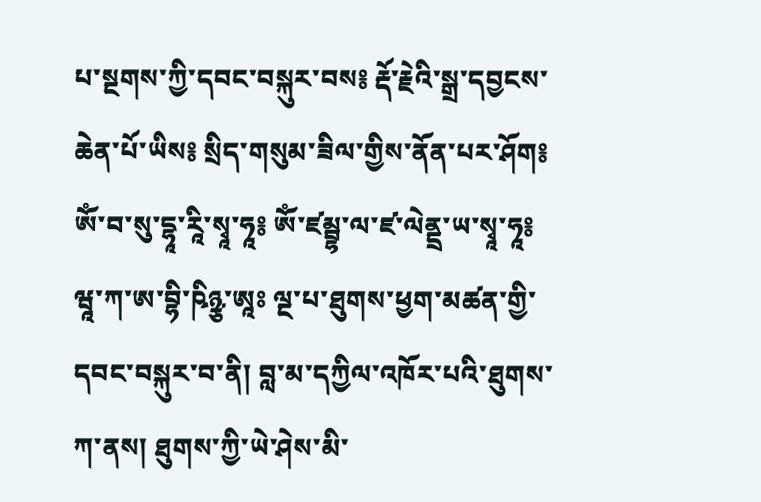པ་སྔགས་ཀྱི་དབང་བསྐུར་བས༔ རྡོ་རྗེའི་སྒྲ་དབྱངས་ཆེན་པོ་ཡིས༔ སྲིད་གསུམ་ཟིལ་གྱིས་ནོན་པར་ཤོག༔ ཨོཾ་བ་སུ་དྷཱ་རཱི་སྭཱ་ཧཱ༔ ཨོཾ་ཛམྦྷ་ལ་ཛ་ལེནྡྲ་ཡ་སྭཱ་ཧཱ༔ ཝཱ་ཀ་ཨ་བྷི་ཥིཉྩ་ཨཱཿ ལྔ་པ་ཐུགས་ཕྱག་མཚན་གྱི་དབང་བསྐུར་བ་ནི། བླ་མ་དཀྱིལ་འཁོར་པའི་ཐུགས་ཀ་ནས། ཐུགས་ཀྱི་ཡེ་ཤེས་མི་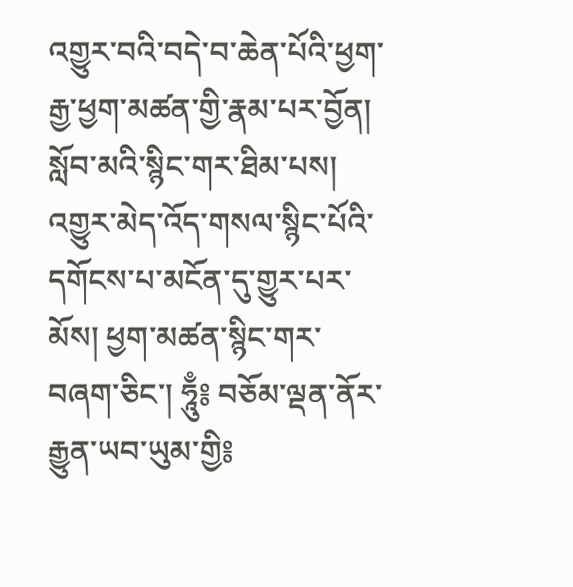འགྱུར་བའི་བདེ་བ་ཆེན་པོའི་ཕྱག་རྒྱ་ཕྱག་མཚན་གྱི་རྣམ་པར་བྱོན། སློབ་མའི་སྙིང་གར་ཐིམ་པས། འགྱུར་མེད་འོད་གསལ་སྙིང་པོའི་དགོངས་པ་མངོན་དུ་གྱུར་པར་མོས། ཕྱག་མཚན་སྙིང་གར་བཞག་ཅིང་། ཧཱུྃ༔ བཅོམ་ལྡན་ནོར་རྒྱུན་ཡབ་ཡུམ་གྱི༔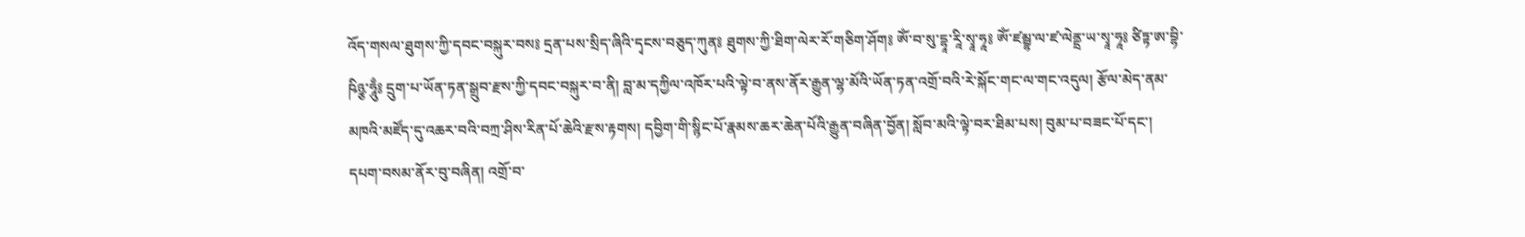འོད་གསལ་ཐུགས་ཀྱི་དབང་བསྐུར་བས༔ དྲན་པས་སྲིད་ཞིའི་དྭངས་བཅུད་ཀུན༔ ཐུགས་ཀྱི་ཐིག་ལེར་རོ་གཅིག་ཤོག༔ ཨོཾ་བ་སུ་དྷཱ་རཱི་སྭཱ་ཧཱ༔ ཨོཾ་ཛམྦྷ་ལ་ཛ་ལེནྡྲ་ཡ་སྭཱ་ཧཱ༔ ཙིཏྟ་ཨ་བྷི་ཥིཉྩ་ཧཱུྃ༔ དྲུག་པ་ཡོན་ཏན་སྒྲུབ་རྫས་ཀྱི་དབང་བསྐུར་བ་ནི། བླ་མ་དཀྱིལ་འཁོར་པའི་ལྟེ་བ་ནས་ནོར་རྒྱུན་ལྷ་མོའི་ཡོན་ཏན་འགྲོ་བའི་རེ་སྐོང་གང་ལ་གང་འདུལ། རྩོལ་མེད་ནམ་མཁའི་མཛོད་དུ་འཆར་བའི་བཀྲ་ཤིས་རིན་པོ་ཆེའི་རྫས་རྟགས། དབྱིག་གི་སྙིང་པོ་རྣམས་ཆར་ཆེན་པོའི་རྒྱུན་བཞིན་བྱོན། སློབ་མའི་ལྟེ་བར་ཐིམ་པས། བུམ་པ་བཟང་པོ་དང་། དཔག་བསམ་ནོར་བུ་བཞིན། འགྲོ་བ་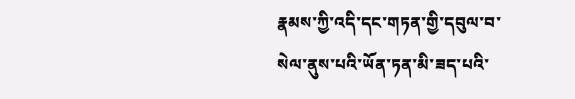རྣམས་ཀྱི་འདི་དང་གཏན་གྱི་དབུལ་བ་སེལ་ནུས་པའི་ཡོན་ཏན་མི་ཟད་པའི་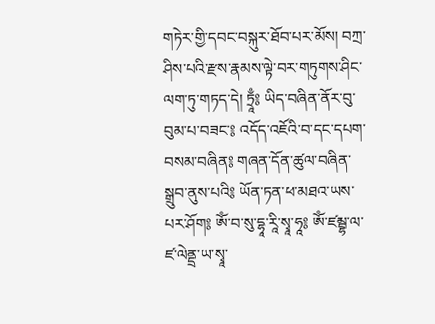གཏེར་གྱི་དབང་བསྐུར་ཐོབ་པར་མོས། བཀྲ་ཤིས་པའི་རྫས་རྣམས་ལྟེ་བར་གཏུགས་ཤིང་ལག་ཏུ་གཏད་དེ། ཏྲཱྃ༔ ཡིད་བཞིན་ནོར་བུ་བུམ་པ་བཟང་༔ འདོད་འཇོའི་བ་དང་དཔག་བསམ་བཞིན༔ གཞན་དོན་ཚུལ་བཞིན་སྒྲུབ་ནུས་པའི༔ ཡོན་ཏན་ཕ་མཐའ་ཡས་པར་ཤོག༔ ཨོཾ་བ་སུ་དྷཱ་རཱི་སྭཱ་ཧཱ༔ ཨོཾ་ཛམྦྷ་ལ་ཛ་ལེནྡྲ་ཡ་སྭཱ་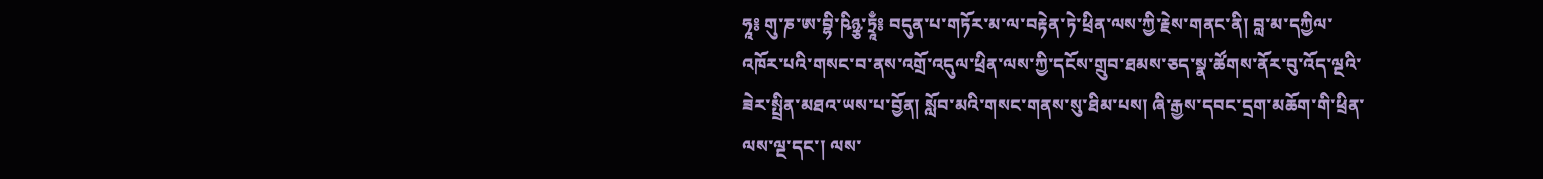ཧཱ༔ གུ་ཎ་ཨ་བྷི་ཥིཉྩ་ཏྲཱྃ༔ བདུན་པ་གཏོར་མ་ལ་བརྟེན་ཏེ་ཕྲིན་ལས་ཀྱི་རྗེས་གནང་ནི། བླ་མ་དཀྱིལ་འཁོར་པའི་གསང་བ་ནས་འགྲོ་འདུལ་ཕྲིན་ལས་ཀྱི་དངོས་གྲུབ་ཐམས་ཅད་སྣ་ཚོགས་ནོར་བུ་འོད་ལྔའི་ཟེར་སྤྲིན་མཐའ་ཡས་པ་བྱོན། སློབ་མའི་གསང་གནས་སུ་ཐིམ་པས། ཞི་རྒྱས་དབང་དྲག་མཆོག་གི་ཕྲིན་ལས་ལྔ་དང་། ལས་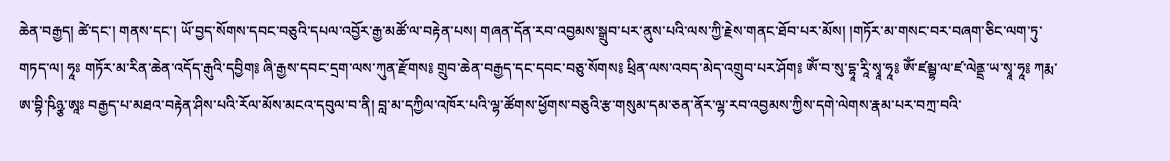ཆེན་བརྒྱད། ཚེ་དང་། གནས་དང་། ཡོ་བྱད་སོགས་དབང་བཅུའི་དཔལ་འབྱོར་རྒྱ་མཚོ་ལ་བརྟེན་པས། གཞན་དོན་རབ་འབྱམས་སྒྲུབ་པར་ནུས་པའི་ལས་ཀྱི་རྗེས་གནང་ཐོབ་པར་མོས། །གཏོར་མ་གསང་བར་བཞག་ཅིང་ལག་ཏུ་གཏད་ལ། ཧཱཿ གཏོར་མ་རིན་ཆེན་འདོད་རྒུའི་དབྱིག༔ ཞི་རྒྱས་དབང་དྲག་ལས་ཀུན་རྫོགས༔ གྲུབ་ཆེན་བརྒྱད་དང་དབང་བཅུ་སོགས༔ ཕྲིན་ལས་འབད་མེད་འགྲུབ་པར་ཤོག༔ ཨོཾ་བ་སུ་དྷཱ་རཱི་སྭཱ་ཧཱ༔ ཨོཾ་ཛམྦྷ་ལ་ཛ་ལེནྡྲ་ཡ་སྭཱ་ཧཱ༔ ཀརྨ་ཨ་བྷི་ཥིཉྩ་ཨཱཿ བརྒྱད་པ་མཐའ་བརྟེན་ཤིས་པའི་རོལ་མོས་མངའ་དབུལ་བ་ནི། བླ་མ་དཀྱིལ་འཁོར་པའི་ལྷ་ཚོགས་ཕྱོགས་བཅུའི་རྩ་གསུམ་དམ་ཅན་ནོར་ལྷ་རབ་འབྱམས་ཀྱིས་དགེ་ལེགས་རྣམ་པར་བཀྲ་བའི་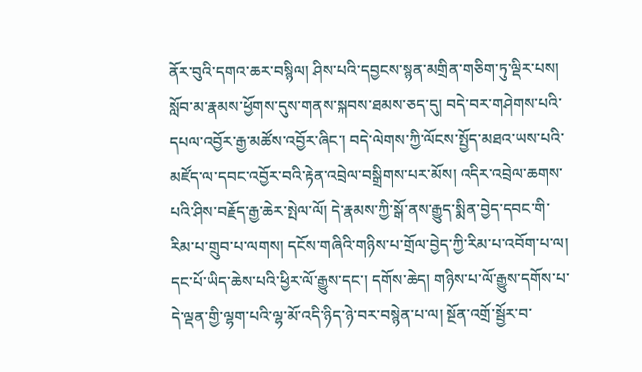ནོར་བུའི་དགའ་ཆར་བསྙིལ། ཤིས་པའི་དབྱངས་སྙན་མགྲིན་གཅིག་ཏུ་ལྡིར་པས། སློབ་མ་རྣམས་ཕྱོགས་དུས་གནས་སྐབས་ཐམས་ཅད་དུ། བདེ་བར་གཤེགས་པའི་དཔལ་འབྱོར་རྒྱ་མཚོས་འབྱོར་ཞིང་། བདེ་ལེགས་ཀྱི་ལོངས་སྤྱོད་མཐའ་ཡས་པའི་མཛོད་ལ་དབང་འབྱོར་བའི་རྟེན་འབྲེལ་བསྒྲིགས་པར་མོས། འདིར་འབྲེལ་ཆགས་པའི་ཤིས་བརྗོད་རྒྱ་ཆེར་སྤེལ་ལོ། དེ་རྣམས་ཀྱི་སྒོ་ནས་རྒྱུད་སྨིན་བྱེད་དབང་གི་རིམ་པ་གྲུབ་པ་ལགས། དངོས་གཞིའི་གཉིས་པ་གྲོལ་བྱེད་ཀྱི་རིམ་པ་འབོག་པ་ལ། དང་པོ་ཡིད་ཆེས་པའི་ཕྱིར་ལོ་རྒྱུས་དང་། དགོས་ཆེད། གཉིས་པ་ལོ་རྒྱུས་དགོས་པ་དེ་ལྡན་གྱི་ལྷག་པའི་ལྷ་མོ་འདི་ཉིད་ཉེ་བར་བསྙེན་པ་ལ། སྔོན་འགྲོ་སྦྱོར་བ་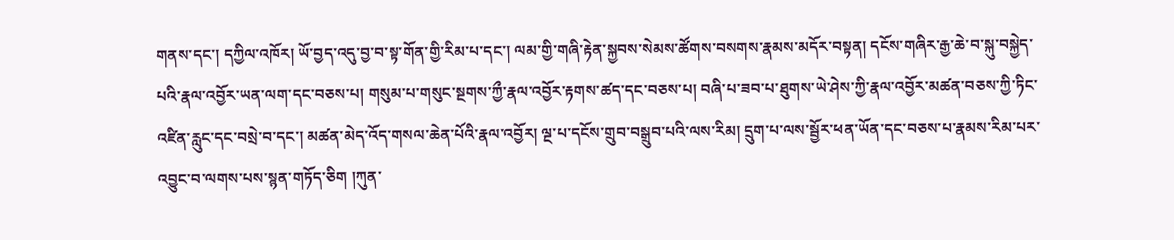གནས་དང་། དཀྱིལ་འཁོར། ཡོ་བྱད་འདུ་བྱ་བ་སྟ་གོན་གྱི་རིམ་པ་དང་། ལམ་གྱི་གཞི་རྟེན་སྐྱབས་སེམས་ཚོགས་བསགས་རྣམས་མདོར་བསྟན། དངོས་གཞིར་རྒྱ་ཆེ་བ་སྐུ་བསྐྱེད་པའི་རྣལ་འབྱོར་ཡན་ལག་དང་བཅས་པ། གསུམ་པ་གསུང་སྔགས་ཀྱྀ་རྣལ་འབྱོར་རྟགས་ཚད་དང་བཅས་པ། བཞི་པ་ཟབ་པ་ཐུགས་ཡེ་ཤེས་ཀྱི་རྣལ་འབྱོར་མཚན་བཅས་ཀྱི་ཏིང་འཛིན་རླུང་དང་བསྲེ་བ་དང་། མཚན་མེད་འོད་གསལ་ཆེན་པོའི་རྣལ་འབྱོར། ལྔ་པ་དངོས་གྲུབ་བསྒྲུབ་པའི་ལས་རིམ། དྲུག་པ་ལས་སྦྱོར་ཕན་ཡོན་དང་བཅས་པ་རྣམས་རིམ་པར་འབྱུང་བ་ལགས་པས་སྙན་གཏོད་ཅིག །ཀུན་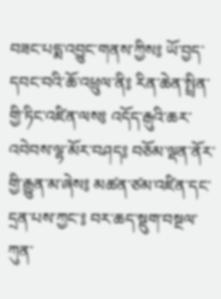བཟང་པདྨ་འབྱུང་གནས་ཀྱིས༔ ཡོ་བྱད་དབང་བའི་ཆོ་འཕྲུལ་ནི༔ རིན་ཆེན་སྤྲིན་གྱི་ཏིང་འཛིན་ལས༔ འདོད་རྒུའི་ཆར་འབེབས་ལྷ་མོར་བཤད༔ བཅོམ་ལྡན་ནོར་གྱི་རྒྱུན་མ་ཞེས༔ མཚན་ཙམ་འཛིན་དང་དྲན་པས་ཀྱང་༔ བར་ཆད་སྡུག་བསྔལ་ཀུན་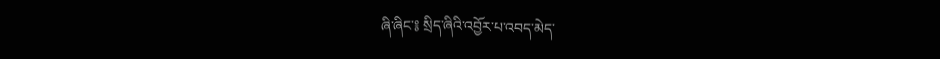ཞི་ཞིང་༔ སྲིད་ཞིའི་འབྱོར་པ་འབད་མེད་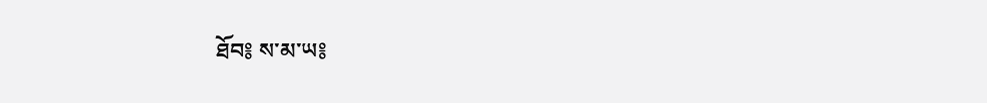ཐོབ༔ ས་མ་ཡ༔